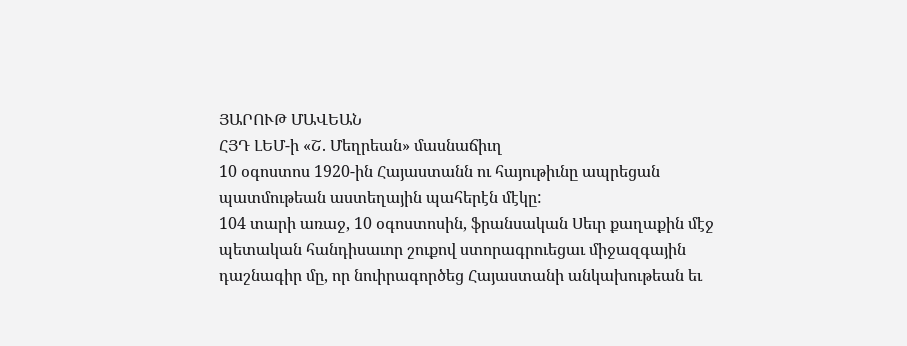ՅԱՐՈՒԹ ՄԱՎԵԱՆ
ՀՅԴ ԼԵՄ-ի «Շ. Մեղրեան» մասնաճիւղ
10 օգոստոս 1920-ին Հայաստանն ու հայութիւնը ապրեցան պատմութեան աստեղային պահերէն մէկը:
104 տարի առաջ, 10 օգոստոսին, ֆրանսական Սեւր քաղաքին մէջ պետական հանդիսաւոր շուքով ստորագրուեցաւ միջազգային դաշնագիր մը, որ նուիրագործեց Հայաստանի անկախութեան եւ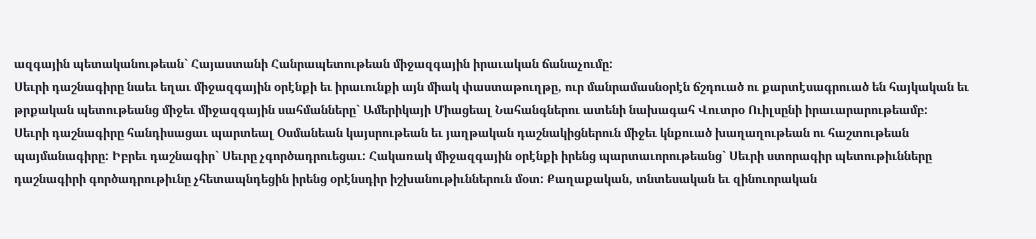ազգային պետականութեան` Հայաստանի Հանրապետութեան միջազգային իրաւական ճանաչումը:
Սեւրի դաշնագիրը նաեւ եղաւ միջազգային օրէնքի եւ իրաւունքի այն միակ փաստաթուղթը, ուր մանրամասնօրէն ճշդուած ու քարտէսագրուած են հայկական եւ թրքական պետութեանց միջեւ միջազգային սահմանները` Ամերիկայի Միացեալ Նահանգներու ատենի նախագահ Վուտրօ Ուիլսընի իրաւարարութեամբ:
Սեւրի դաշնագիրը հանդիսացաւ պարտեալ Օսմանեան կայսրութեան եւ յաղթական դաշնակիցներուն միջեւ կնքուած խաղաղութեան ու հաշտութեան պայմանագիրը: Իբրեւ դաշնագիր` Սեւրը չգործադրուեցաւ: Հակառակ միջազգային օրէնքի իրենց պարտաւորութեանց` Սեւրի ստորագիր պետութիւնները դաշնագիրի գործադրութիւնը չհետապնդեցին իրենց օրէնսդիր իշխանութիւններուն մօտ: Քաղաքական, տնտեսական եւ զինուորական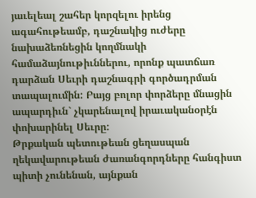յաւելեալ շահեր կորզելու իրենց ագահութեամբ, դաշնակից ուժերը նախաձեռնեցին կողմնակի համաձայնութիւններու, որոնք պատճառ դարձան Սեւրի դաշնագրի գործադրման տապալումին: Բայց բոլոր փորձերը մնացին ապարդիւն` չկարենալով իրաւականօրէն փոխարինել Սեւրը:
Թրքական պետութեան ցեղասպան ղեկավարութեան ժառանգորդները հանգիստ պիտի չունենան, այնքան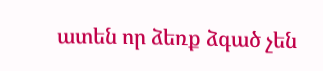ատեն որ ձեռք ձգած չեն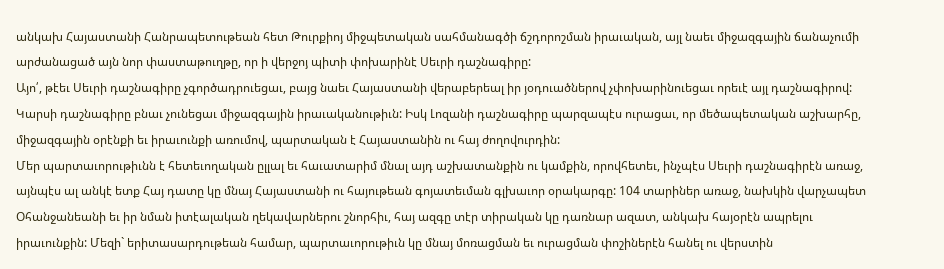անկախ Հայաստանի Հանրապետութեան հետ Թուրքիոյ միջպետական սահմանագծի ճշդորոշման իրաւական, այլ նաեւ միջազգային ճանաչումի արժանացած այն նոր փաստաթուղթը, որ ի վերջոյ պիտի փոխարինէ Սեւրի դաշնագիրը:
Այո՛, թէեւ Սեւրի դաշնագիրը չգործադրուեցաւ, բայց նաեւ Հայաստանի վերաբերեալ իր յօդուածներով չփոխարինուեցաւ որեւէ այլ դաշնագիրով: Կարսի դաշնագիրը բնաւ չունեցաւ միջազգային իրաւականութիւն: Իսկ Լոզանի դաշնագիրը պարզապէս ուրացաւ, որ մեծապետական աշխարհը, միջազգային օրէնքի եւ իրաւունքի առումով, պարտական է Հայաստանին ու հայ ժողովուրդին:
Մեր պարտաւորութիւնն է հետեւողական ըլլալ եւ հաւատարիմ մնալ այդ աշխատանքին ու կամքին, որովհետեւ, ինչպէս Սեւրի դաշնագիրէն առաջ, այնպէս ալ անկէ ետք Հայ դատը կը մնայ Հայաստանի ու հայութեան գոյատեւման գլխաւոր օրակարգը: 104 տարիներ առաջ, նախկին վարչապետ Օհանջանեանի եւ իր նման իտէալական ղեկավարներու շնորհիւ, հայ ազգը տէր տիրական կը դառնար ազատ, անկախ հայօրէն ապրելու իրաւունքին: Մեզի` երիտասարդութեան համար, պարտաւորութիւն կը մնայ մոռացման եւ ուրացման փոշիներէն հանել ու վերստին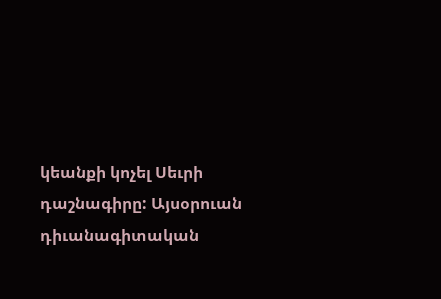կեանքի կոչել Սեւրի դաշնագիրը: Այսօրուան դիւանագիտական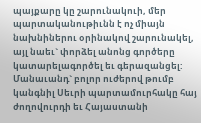պայքարը կը շարունակուի, մեր պարտականութիւնն է ոչ միայն նախնիներու օրինակով շարունակել, այլ նաեւ` փորձել անոնց գործերը կատարելագործել եւ գերազանցել:
Մանաւանդ` բոլոր ուժերով թումբ կանգնիլ Սեւրի պարտամուրհակը հայ ժողովուրդի եւ Հայաստանի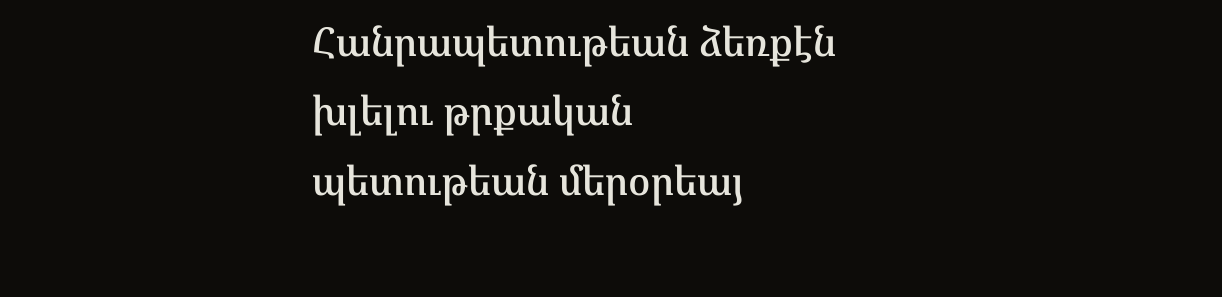Հանրապետութեան ձեռքէն խլելու թրքական պետութեան մերօրեայ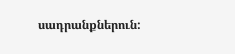սադրանքներուն: